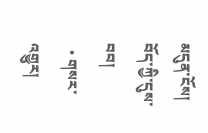མདུན་ངོས།
བོད་ཀྱི་དུས་བབ།
  • གསར་འགྱུར།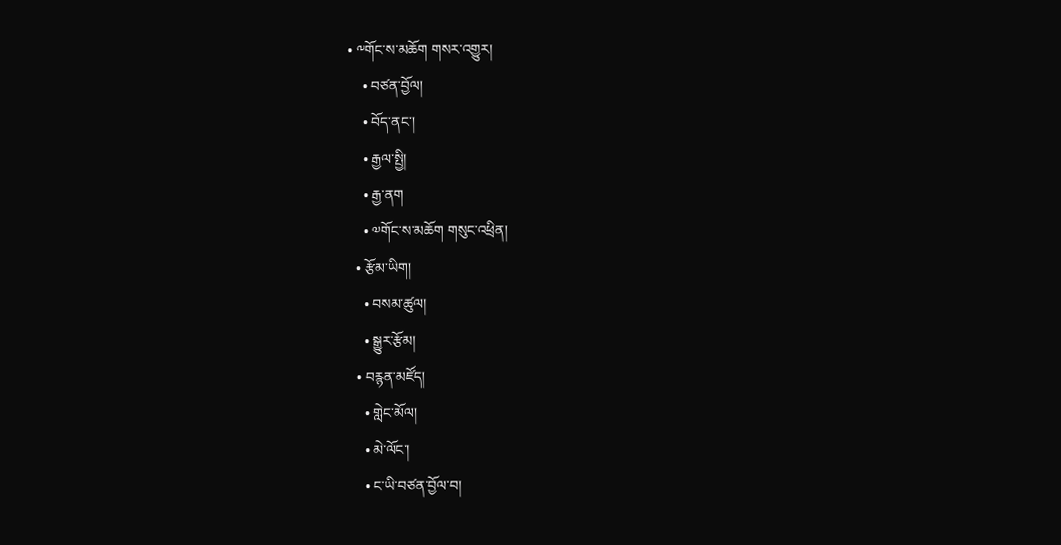• ༸གོང་ས་མཆོག གསར་འགྱུར།
    • བཙན་བྱོལ།
    • བོད་ནང་།
    • རྒྱལ་སྤྱི།
    • རྒྱ་ནག
    • ༧གོང་ས་མཆོག གསུང་འཕྲིན།
  • རྩོམ་ཡིག།
    • བསམ་ཚུལ།
    • སྒྱུར་རྩོམ།
  • བརྙན་མཛོད།
    • གླེང་མོལ།
    • མེ་ལོང་།
    • ང་ཡི་བཙན་བྱོལ་བ།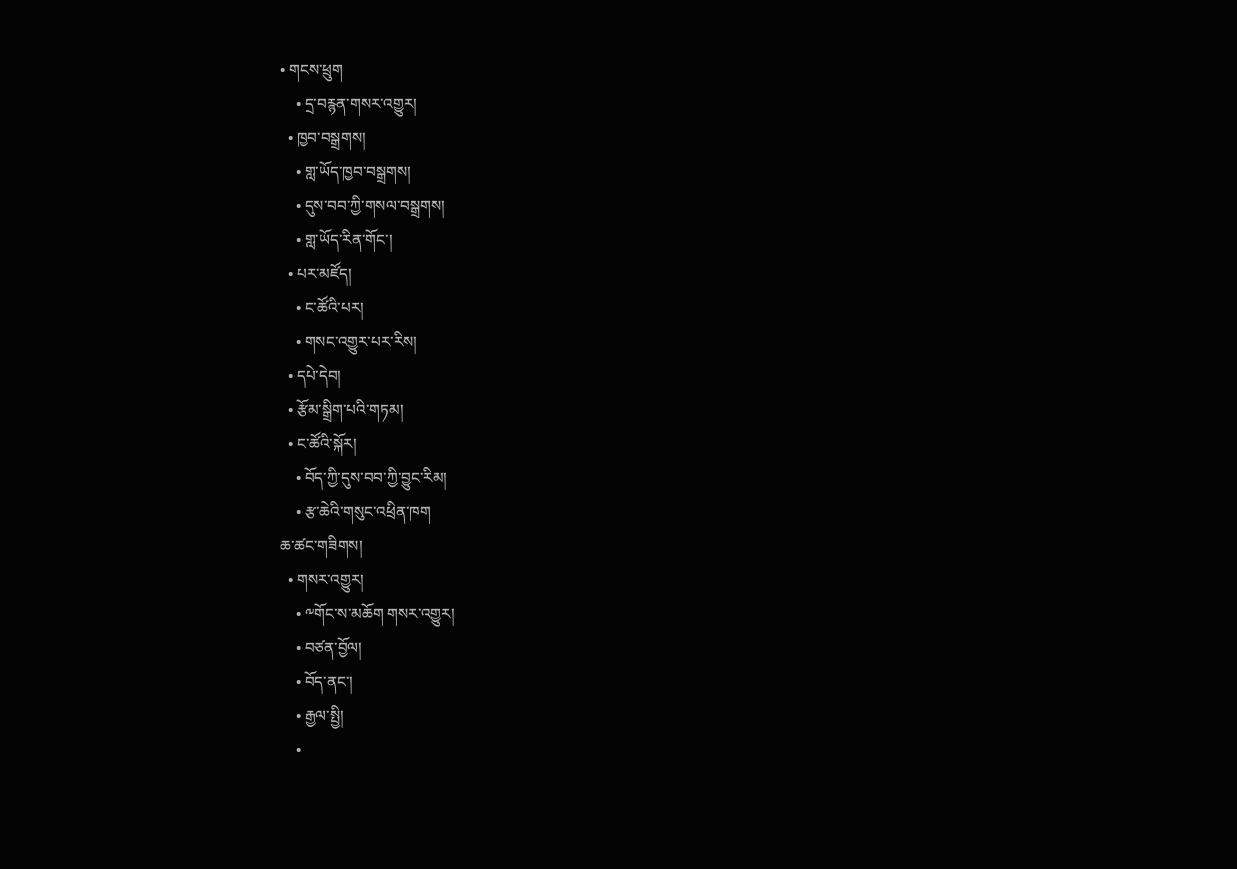• གངས་ཕྲུག
    • དྲ་བརྙན་གསར་འགྱུར།
  • ཁྱབ་བསྒྲགས།
    • གླ་ཡོད་ཁྱབ་བསྒྲགས།
    • དུས་བབ་ཀྱི་གསལ་བསྒྲགས།
    • གླ་ཡོད་རིན་གོང་།
  • པར་མཛོད།
    • ང་ཚོའི་པར།
    • གསང་འགྱུར་པར་རིས།
  • དཔེ་དེབ།
  • རྩོམ་སྒྲིག་པའི་གཏམ།
  • ང་ཚོའི་སྐོར།
    • བོད་ཀྱི་དུས་བབ་ཀྱི་བྱུང་རིམ།
    • རྩ་ཆེའི་གསུང་འཕྲིན་ཁག
ཆ་ཚང་གཟིགས།
  • གསར་འགྱུར།
    • ༸གོང་ས་མཆོག གསར་འགྱུར།
    • བཙན་བྱོལ།
    • བོད་ནང་།
    • རྒྱལ་སྤྱི།
    •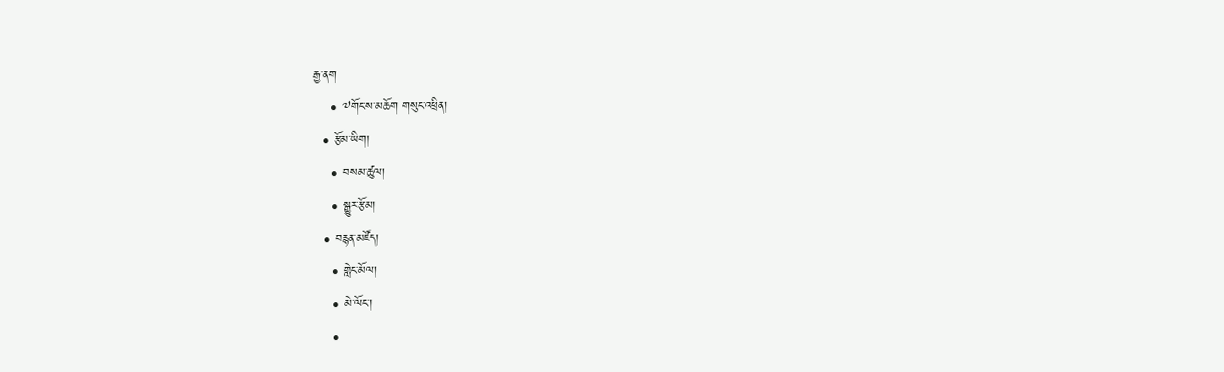རྒྱ་ནག
    • ༧གོང་ས་མཆོག གསུང་འཕྲིན།
  • རྩོམ་ཡིག།
    • བསམ་ཚུལ།
    • སྒྱུར་རྩོམ།
  • བརྙན་མཛོད།
    • གླེང་མོལ།
    • མེ་ལོང་།
    •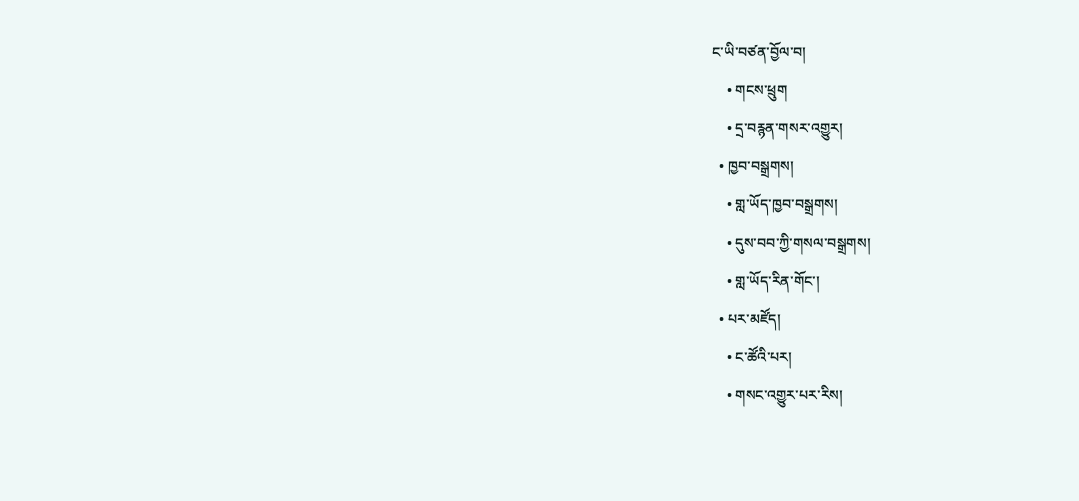ང་ཡི་བཙན་བྱོལ་བ།
    • གངས་ཕྲུག
    • དྲ་བརྙན་གསར་འགྱུར།
  • ཁྱབ་བསྒྲགས།
    • གླ་ཡོད་ཁྱབ་བསྒྲགས།
    • དུས་བབ་ཀྱི་གསལ་བསྒྲགས།
    • གླ་ཡོད་རིན་གོང་།
  • པར་མཛོད།
    • ང་ཚོའི་པར།
    • གསང་འགྱུར་པར་རིས།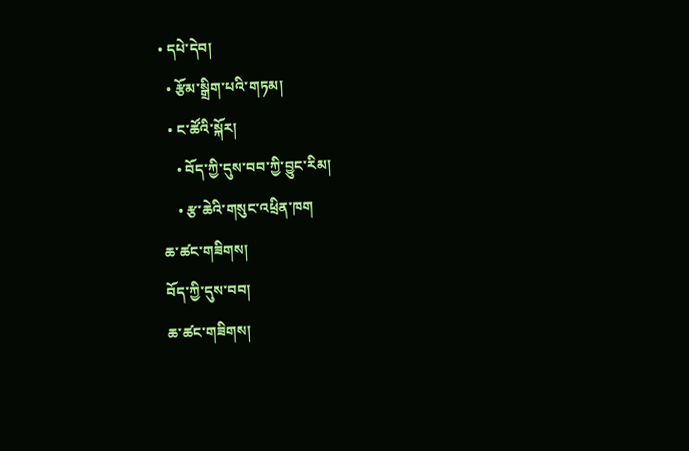• དཔེ་དེབ།
  • རྩོམ་སྒྲིག་པའི་གཏམ།
  • ང་ཚོའི་སྐོར།
    • བོད་ཀྱི་དུས་བབ་ཀྱི་བྱུང་རིམ།
    • རྩ་ཆེའི་གསུང་འཕྲིན་ཁག
ཆ་ཚང་གཟིགས།
བོད་ཀྱི་དུས་བབ།
ཆ་ཚང་གཟིགས།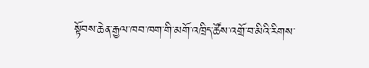སྟོབས་ཆེན་རྒྱལ་ཁབ་ཁག་གི་མགོ་འཁྲིད་ཚོས་འགྲོ་བ་མིའི་རིགས་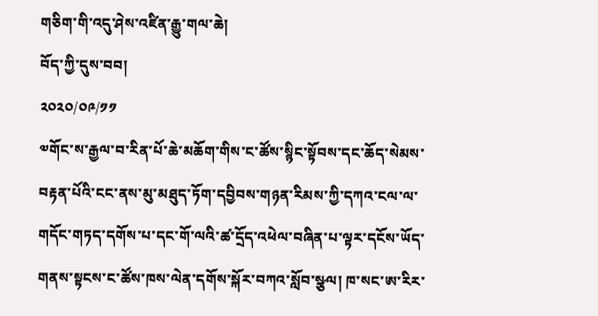གཅིག་གི་འདུ་ཤེས་འཛིན་རྒྱུ་གལ་ཆེ།
བོད་ཀྱི་དུས་བབ།
༢༠༢༠/༠༩/༡༡
༧གོང་ས་རྒྱལ་བ་རིན་པོ་ཆེ་མཆོག་གིས་ང་ཚོས་སྙིང་སྟོབས་དང་ཆོད་སེམས་བརྟན་པོའི་ངང་ནས་མུ་མཐུད་ཏོག་དབྱིབས་གཉན་རིམས་ཀྱི་དཀའ་ངལ་ལ་གདོང་གཏད་དགོས་པ་དང་གོ་ལའི་ཚ་དྲོད་འཕེལ་བཞིན་པ་ལྟར་དངོས་ཡོད་གནས་སྟངས་ང་ཚོས་ཁས་ལེན་དགོས་སྐོར་བཀའ་སློབ་སྩལ། ཁ་སང་ཨ་རིར་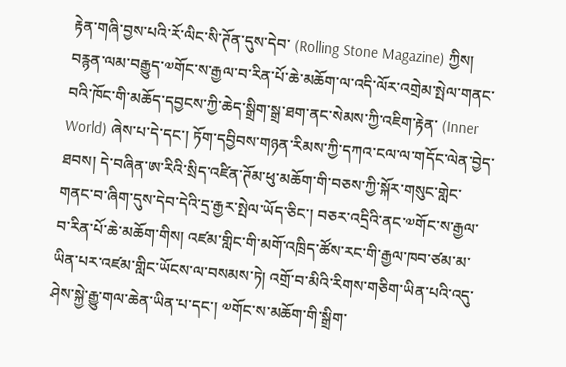རྟེན་གཞི་བྱས་པའི་རོ་ལིང་སི་ཊོན་དུས་དེབ་ (Rolling Stone Magazine) ཀྱིས། བརྙན་ལམ་བརྒྱུད་༧གོང་ས་རྒྱལ་བ་རིན་པོ་ཆེ་མཆོག་ལ་འདི་ལོར་འགྲེམ་སྤེལ་གནང་བའི་ཁོང་གི་མཆོད་དབྱངས་ཀྱི་ཆེད་སྒྲིག་སྒྲ་ཐག་ནང་སེམས་ཀྱི་འཇིག་རྟེན་ (Inner World) ཞེས་པ་དེ་དང་། ཏོག་དབྱིབས་གཉན་རིམས་ཀྱི་དཀའ་ངལ་ལ་གདོང་ལེན་བྱེད་ཐབས། དེ་བཞིན་ཨ་རིའི་སྲིད་འཛིན་ཊོམ་ཕུ་མཆོག་གི་བཅས་ཀྱི་སྐོར་གསུང་གླེང་གནང་བ་ཞིག་དུས་དེབ་དེའི་དྲ་རྒྱར་སྤེལ་ཡོད་ཅིང་། བཅར་འདྲིའི་ནང་༧གོང་ས་རྒྱལ་བ་རིན་པོ་ཆེ་མཆོག་གིས། འཛམ་གླིང་གི་མགོ་འཁྲིད་ཚོས་རང་གི་རྒྱལ་ཁབ་ཙམ་མ་ཡིན་པར་འཛམ་གླིང་ཡོངས་ལ་བསམས་ཏེ། འགྲོ་བ་མིའི་རིགས་གཅིག་ཡིན་པའི་འདུ་ཤེས་སྐྱེ་རྒྱུ་གལ་ཆེན་ཡིན་པ་དང་། ༧གོང་ས་མཆོག་གི་སྒྲིག་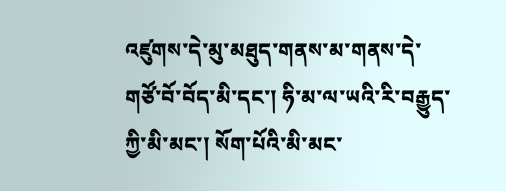འཛུགས་དེ་མུ་མཐུད་གནས་མ་གནས་དེ་གཙོ་བོ་བོད་མི་དང་། ཧི་མ་ལ་ཡའི་རི་བརྒྱུད་ཀྱི་མི་མང་། སོག་པོའི་མི་མང་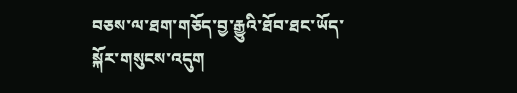བཅས་ལ་ཐག་གཅོད་བྱ་རྒྱུའི་ཐོབ་ཐང་ཡོད་སྐོར་གསུངས་འདུག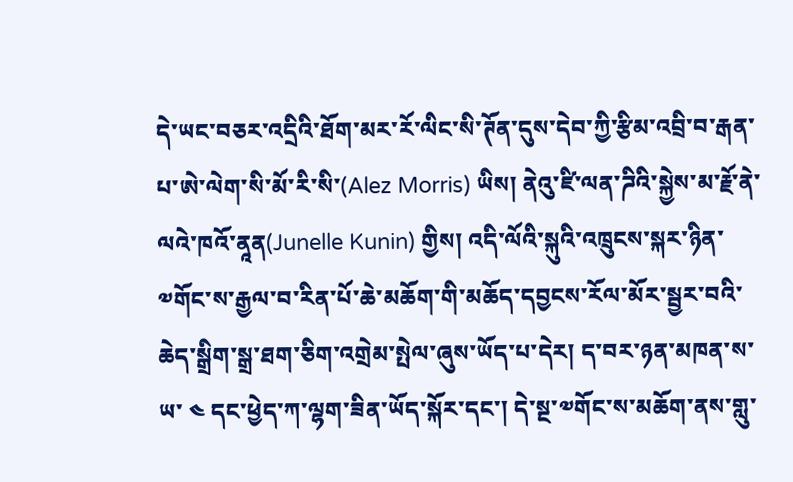དེ་ཡང་བཅར་འདྲིའི་ཐོག་མར་རོ་ལིང་སི་ཊོན་དུས་དེབ་ཀྱི་རྩིམ་འབྲི་བ་རྒན་པ་ཨེ་ལེག་སི་མོ་རི་སི་(Alez Morris) ཡིས། ནེའུ་ཛི་ལན་ཌིའི་སྐྱེས་མ་རྗོ་ནེ་ལའེ་ཁའོ་ནཱན(Junelle Kunin) གྱིས། འདི་ལོའི་སྐུའི་འཁྲུངས་སྐར་ཉིན་༧གོང་ས་རྒྱལ་བ་རིན་པོ་ཆེ་མཆོག་གི་མཆོད་དབྱངས་རོལ་མོར་སྦྱར་བའི་ཆེད་སྒྲིག་སྒྲ་ཐག་ཅིག་འགྲེམ་སྤེལ་ཞུས་ཡོད་པ་དེར། ད་བར་ཉན་མཁན་ས་ཡ་ ༤ དང་ཕྱེད་ཀ་ལྷག་ཟིན་ཡོད་སྐོར་དང་། དེ་སྔ་༧གོང་ས་མཆོག་ནས་གླུ་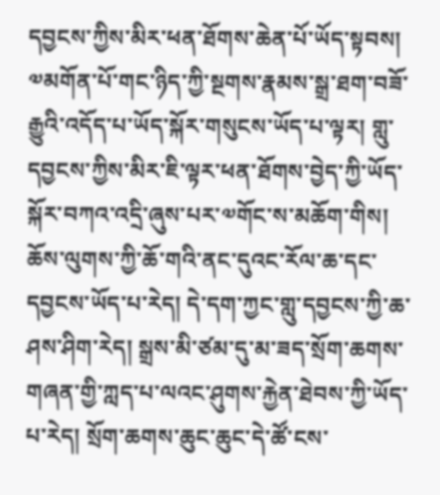དབྱངས་ཀྱིས་མིར་ཕན་ཐོགས་ཆེན་པོ་ཡོད་སྟབས། ༧མགོན་པོ་གང་ཉིད་ཀྱི་སྔགས་རྣམས་སྒྲ་ཐག་བཟོ་རྒྱུའི་འདོད་པ་ཡོད་སྐོར་གསུངས་ཡོད་པ་ལྟར། གླུ་དབྱངས་ཀྱིས་མིར་ཇི་ལྟར་ཕན་ཐོགས་བྱེད་ཀྱི་ཡོད་སྐོར་བཀའ་འདྲི་ཞུས་པར་༧གོང་ས་མཆོག་གིས། ཆོས་ལུགས་ཀྱི་ཆོ་གའི་ནང་དུའང་རོལ་ཆ་དང་དབྱངས་ཡོད་པ་རེད། དེ་དག་ཀྱང་གླུ་དབྱངས་ཀྱི་ཆ་ཤས་ཤིག་རེད། སྒྲས་མི་ཙམ་དུ་མ་ཟད་སྲོག་ཆགས་གཞན་གྱི་ཀླད་པ་ལའང་ཤུགས་རྐྱེན་ཐེབས་ཀྱི་ཡོད་པ་རེད། སྲོག་ཆགས་ཆུང་ཆུང་དེ་ཚོ་ངས་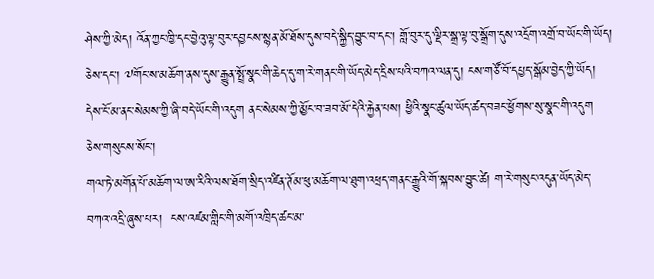ཤེས་ཀྱི་མེད། འོན་ཀྱང་ཁྱི་དང་བྱེའུ་ལྟ་བུར་དབྱངས་སྙན་མོ་ཐོས་དུས་བདེ་སྐྱིད་བྱུང་བ་དང་། གློ་བུར་དུ་ལྡིར་སྒྲ་ལྟ་བུ་སྒྲོག་དུས་འདྲོག་འགྲོ་བ་ཡོང་གི་ཡོད། ཅེས་དང་། ༧གོང་ས་མཆོག་ནས་དུས་རྒྱུན་སྤྲོ་སྣང་གི་ཆེད་དུ་ག་རེ་གནང་གི་ཡོད་མེད་དྲིས་པའི་བཀའ་ལན་དུ། ངས་གཙོ་བོ་དཔྱད་སྒོམ་བྱེད་ཀྱི་ཡོད། དེས་ངོ་མ་ནང་སེམས་ཀྱི་ཞི་བདེ་ཡོང་གི་འདུག ནང་སེམས་ཀྱི་མྱོང་བ་ཟབ་མོ་དེའི་རྐྱེན་པས། ཕྱིའི་སྣང་ཚུལ་ཡོད་ཚད་བཟང་ཕྱོགས་སུ་སྣང་གི་འདུག ཅེས་གསུངས་སོང་།
གལ་ཏེ་མགོན་པོ་མཆོག་ལ་ཨ་རིའི་ལས་ཐོག་སྲིད་འཛིན་ཊོམ་ཕུ་མཆོག་ལ་ཐུག་འཕྲད་གནང་རྒྱུའི་གོ་སྐབས་བྱུང་ཚེ། ག་རེ་གསུང་འདུན་ཡོད་མེད་བཀའ་འདྲི་ཞུས་པར།  ངས་འཛམ་གླིང་གི་མགོ་འཁྲིད་ཚང་མ་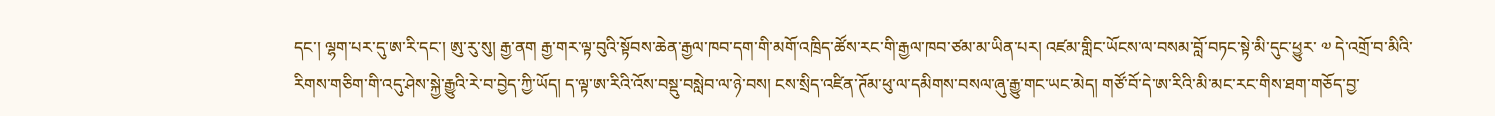དང་། ལྷག་པར་དུ་ཨ་རི་དང་། ཨུ་རུ་སུ། རྒྱ་ནག རྒྱ་གར་ལྟ་བུའི་སྟོབས་ཆེན་རྒྱལ་ཁབ་དག་གི་མགོ་འཁྲིད་ཚོས་རང་གི་རྒྱལ་ཁབ་ཙམ་མ་ཡིན་པར། འཛམ་གླིང་ཡོངས་ལ་བསམ་བློ་བཏང་སྟེ་མི་དུང་ཕྱུར་ ༧ དེ་འགྲོ་བ་མིའི་རིགས་གཅིག་གི་འདུ་ཤེས་སྐྱེ་རྒྱུའི་རེ་བ་བྱེད་ཀྱི་ཡོད། ད་ལྟ་ཨ་རིའི་འོས་བསྡུ་བསླེབ་ལ་ཉེ་བས། ངས་སྲིད་འཛིན་ཊོམ་ཕུ་ལ་དམིགས་བསལ་ཞུ་རྒྱུ་གང་ཡང་མེད། གཙོ་བོ་དེ་ཨ་རིའི་མི་མང་རང་གིས་ཐག་གཅོད་བྱ་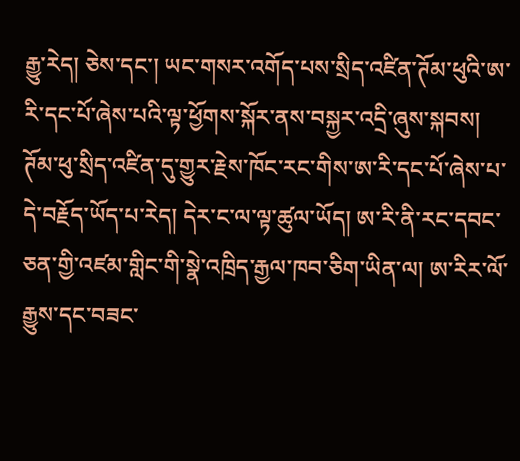རྒྱུ་རེད། ཅེས་དང་། ཡང་གསར་འགོད་པས་སྲིད་འཛིན་ཊོམ་ཕུའི་ཨ་རི་དང་པོ་ཞེས་པའི་ལྟ་ཕྱོགས་སྐོར་ནས་བསྐྱར་འདྲི་ཞུས་སྐབས།  ཊོམ་ཕུ་སྲིད་འཛིན་དུ་གྱུར་རྗེས་ཁོང་རང་གིས་ཨ་རི་དང་པོ་ཞེས་པ་དེ་བརྗོད་ཡོད་པ་རེད། དེར་ང་ལ་ལྟ་ཚུལ་ཡོད། ཨ་རི་ནི་རང་དབང་ཅན་གྱི་འཛམ་གླིང་གི་སྣེ་འཁྲིད་རྒྱལ་ཁབ་ཅིག་ཡིན་ལ། ཨ་རིར་ལོ་རྒྱུས་དང་བཟང་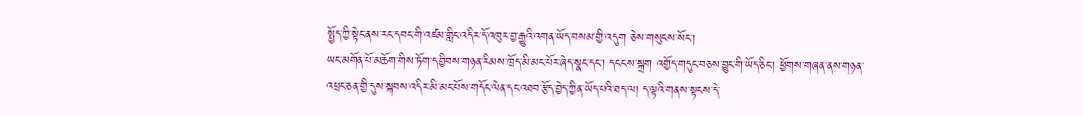སྤྱོད་ཀྱི་སྟེང་ནས་རང་དབང་གི་འཛམ་གླིང་འདིར་དོ་འཁུར་བྱ་རྒྱུའི་འགན་ཡོད་བསམ་གྱི་འདུག ཅེས་གསུངས་སོང་།
ཡང་མགོན་པོ་མཆོག་གིས་ཏོག་དབྱིབས་གཉན་རིམས་ཁྲོད་མི་མང་པོར་ཞེད་སྣང་དང་། དངངས་སྐྲག འགྱོད་གདུང་བཅས་བྱུང་གི་ཡོད་ཅིང་། ཕྱོགས་གཞན་ནས་གཉན་འཕྲང་ཅན་གྱི་དུས་སྐབས་འདིར་མི་མང་པོས་གདོང་ལེན་དང་འཐབ་རྩོད་བྱེད་ཀྱིན་ཡོད་པའི་ཐད་ལ། ད་ལྟའི་གནས་སྟངས་དེ་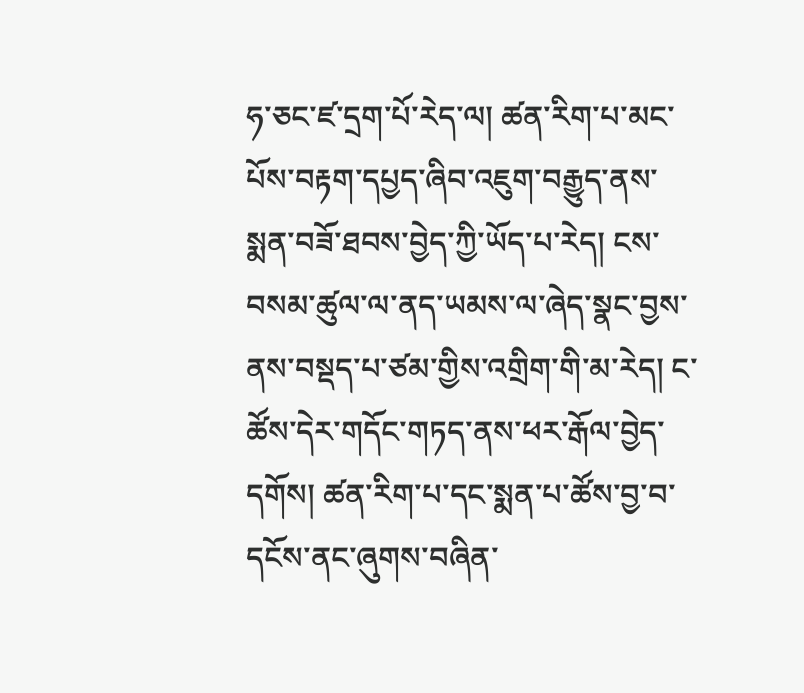ཧ་ཅང་ཛ་དྲག་པོ་རེད་ལ། ཚན་རིག་པ་མང་པོས་བརྟག་དཔྱད་ཞིབ་འཇུག་བརྒྱུད་ནས་སྨན་བཟོ་ཐབས་བྱེད་ཀྱི་ཡོད་པ་རེད། ངས་བསམ་ཚུལ་ལ་ནད་ཡམས་ལ་ཞེད་སྣང་བྱས་ནས་བསྡད་པ་ཙམ་གྱིས་འགྲིག་གི་མ་རེད། ང་ཚོས་དེར་གདོང་གཏད་ནས་ཕར་རྒོལ་བྱེད་དགོས། ཚན་རིག་པ་དང་སྨན་པ་ཚོས་བྱ་བ་དངོས་ནང་ཞུགས་བཞིན་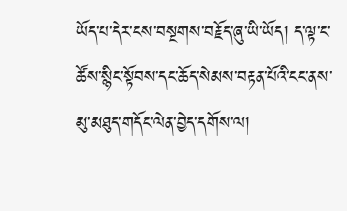ཡོད་པ་དེར་ངས་བསྔགས་བརྗོད་ཞུ་ཡི་ཡོད། ད་ལྟ་ང་ཚོས་སྙིང་སྟོབས་དང་ཆོད་སེམས་བརྟན་པོའི་ངང་ནས་མུ་མཐུད་གདོང་ལེན་བྱེད་དགོས་ལ།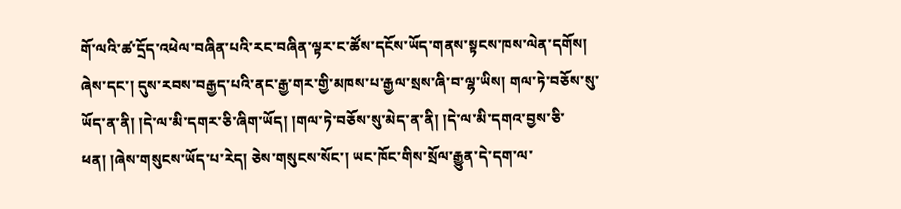གོ་ལའི་ཚ་དྲོད་འཕེལ་བཞིན་པའི་རང་བཞིན་ལྟར་ང་ཚོས་དངོས་ཡོད་གནས་སྟངས་ཁས་ལེན་དགོས། ཞེས་དང་། དུས་རབས་བརྒྱད་པའི་ནང་རྒྱ་གར་གྱི་མཁས་པ་རྒྱལ་སྲས་ཞི་བ་ལྷ་ཡིས། གལ་ཏེ་བཅོས་སུ་ཡོད་ན་ནི། །དེ་ལ་མི་དགར་ཅི་ཞིག་ཡོད། །གལ་ཏེ་བཅོས་སུ་མེད་ན་ནི། །དེ་ལ་མི་དགའ་བྱས་ཅི་ཕན། །ཞེས་གསུངས་ཡོད་པ་རེད། ཅེས་གསུངས་སོང་། ཡང་ཁོང་གིས་སྲོལ་རྒྱུན་དེ་དག་ལ་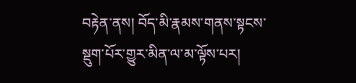བརྟེན་ནས། བོད་མི་རྣམས་གནས་སྟངས་སྡུག་པོར་གྱུར་མིན་ལ་མ་ལྟོས་པར།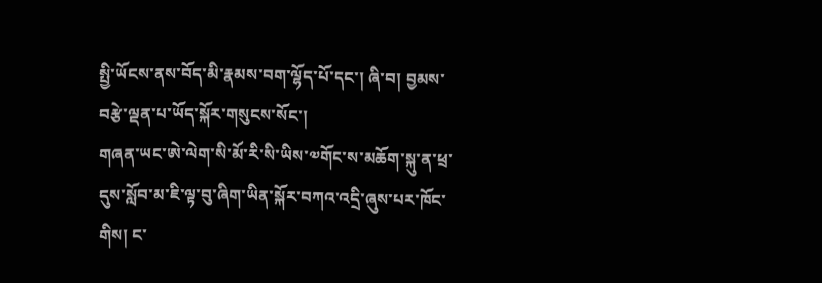སྤྱི་ཡོངས་ནས་བོད་མི་རྣམས་བག་ལྷོད་པོ་དང་། ཞི་བ། བྱམས་བརྩེ་ལྡན་པ་ཡོད་སྐོར་གསུངས་སོང་།
གཞན་ཡང་ཨེ་ལེག་སི་མོ་རི་སི་ཡིས་༧གོང་ས་མཆོག་སྐུ་ན་ཕྲ་དུས་སློབ་མ་ཇི་ལྟ་བུ་ཞིག་ཡིན་སྐོར་བཀའ་འདྲི་ཞུས་པར་ཁོང་གིས། ང་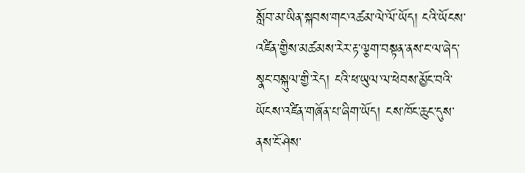སློབ་མ་ཡིན་སྐབས་གང་འཚམ་ལེ་ལོ་ཡོད། ངའི་ཡོངས་འཛིན་གྱིས་མཚམས་རེར་རྟ་ལྕག་བསྟན་ནས་ང་ལ་ཞེད་སྣང་བསྐུལ་གྱི་རེད། ངའི་ཕ་ཡུལ་ལ་ཕེབས་མྱོང་བའི་ཡོངས་འཛིན་གཞོན་པ་ཞིག་ཡོད། ངས་ཁོང་ཆུང་དུས་ནས་ངོ་ཤེས་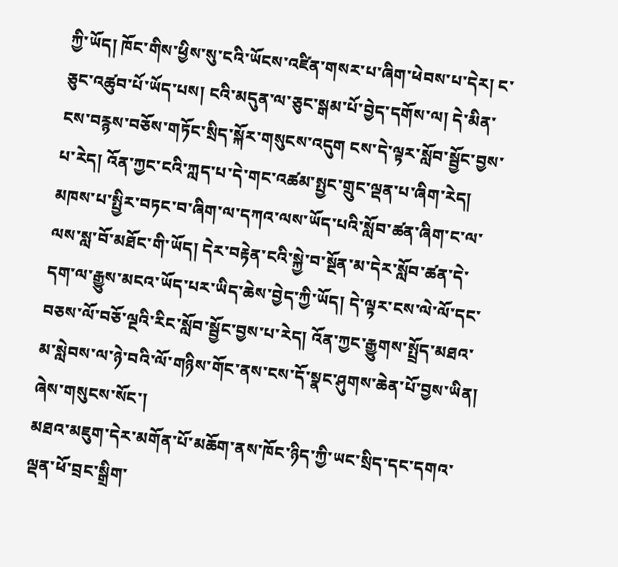ཀྱི་ཡོད། ཁོང་གིས་ཕྱིས་སུ་ངའི་ཡོངས་འཛིན་གསར་པ་ཞིག་ཕེབས་པ་དེར། ང་ཅུང་འཚུབ་པོ་ཡོད་པས། ངའི་མདུན་ལ་ཅུང་སྒམ་པོ་བྱེད་དགོས་ལ། དེ་མིན་ངས་བརྙས་བཅོས་གཏོང་སྲིད་སྐོར་གསུངས་འདུག ངས་དེ་ལྟར་སློབ་སྦྱོང་བྱས་པ་རེད། འོན་ཀྱང་ངའི་ཀླད་པ་དེ་གང་འཚམ་སྤྱང་གྲུང་ལྡན་པ་ཞིག་རེད། མཁས་པ་སྤྱིར་བཏང་བ་ཞིག་ལ་དཀའ་ལས་ཡོད་པའི་སློབ་ཚན་ཞིག་ང་ལ་ལས་སླ་བོ་མཐོང་གི་ཡོད། དེར་བརྟེན་ངའི་སྐྱེ་བ་སྔོན་མ་དེར་སློབ་ཚན་དེ་དག་ལ་རྒྱུས་མངའ་ཡོད་པར་ཡིད་ཆེས་བྱེད་ཀྱི་ཡོད། དེ་ལྟར་ངས་ལེ་ལོ་དང་བཅས་ལོ་བཅོ་ལྔའི་རིང་སློབ་སྦྱོང་བྱས་པ་རེད། འོན་ཀྱང་རྒྱུགས་སྤྲོད་མཐའ་མ་སླེབས་ལ་ཉེ་བའི་ལོ་གཉིས་གོང་ནས་ངས་དོ་སྣང་ཤུགས་ཆེན་པོ་བྱས་ཡིན། ཞེས་གསུངས་སོང་།
མཐའ་མཇུག་དེར་མགོན་པོ་མཆོག་ནས་ཁོང་ཉིད་ཀྱི་ཡང་སྲིད་དང་དགའ་ལྡན་ཕོ་བྲང་སྒྲིག་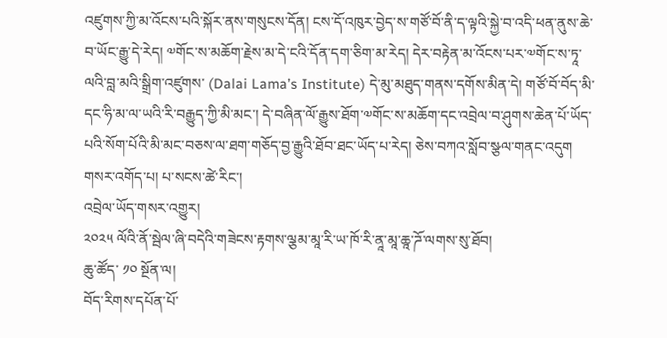འཛུགས་ཀྱི་མ་འོངས་པའི་སྐོར་ནས་གསུངས་དོན། ངས་དོ་འཁུར་བྱེད་ས་གཙོ་བོ་ནི་ད་ལྟའི་སྐྱེ་བ་འདི་ཕན་ནུས་ཆེ་བ་ཡོང་རྒྱུ་དེ་རེད། ༧གོང་ས་མཆོག་རྗེས་མ་དེ་ངའི་དོན་དག་ཅིག་མ་རེད། དེར་བརྟེན་མ་འོངས་པར་༧གོང་ས་ཏཱ་ལའི་བླ་མའི་སྒྲིག་འཛུགས་ (Dalai Lama’s Institute) དེ་མུ་མཐུད་གནས་དགོས་མིན་དེ། གཙོ་བོ་བོད་མི་དང་ཧི་མ་ལ་ཡའི་རི་བརྒྱུད་ཀྱི་མི་མང་། དེ་བཞིན་ལོ་རྒྱུས་ཐོག་༧གོང་ས་མཆོག་དང་འབྲེལ་བ་ཤུགས་ཆེན་པོ་ཡོད་པའི་སོག་པོའི་མི་མང་བཅས་ལ་ཐག་གཅོད་བྱ་རྒྱུའི་ཐོབ་ཐང་ཡོད་པ་རེད། ཅེས་བཀའ་སློབ་སྩལ་གནང་འདུག
གསར་འགོད་པ། པ་སངས་ཚེ་རིང་།
འབྲེལ་ཡོད་གསར་འགྱུར།
༢༠༢༥ ལོའི་ནོ་སྦེལ་ཞི་བདེའི་གཟེངས་རྟགས་ལྕམ་མཱ་རི་ཡ་ཁོ་རི་ནཱ་མཱ་ཆཱ་ཌོ་ལགས་སུ་ཐོབ།
ཆུ་ཚོད་ ༡༠ སྔོན་ལ།
བོད་རིགས་དཔོན་པོ་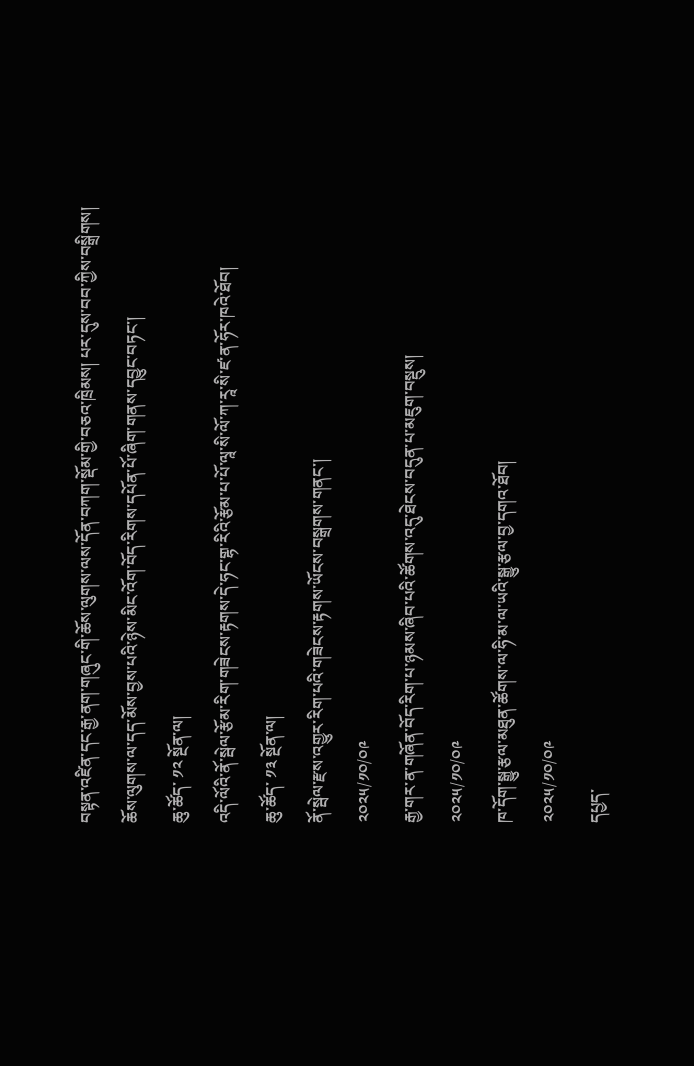བསྟན་འཛིན་དང་རྒྱ་ནག་གཞུང་གི་ཆོས་ལུགས་ལས་དོན་བཀག་སྡོམ་གྱི་བཅའ་ཁྲིམས། པར་དུས་བབ་ཀྱིས་བསྒྲིགས།
ཆོས་ལུགས་ལ་དད་མོས་བྱས་པའི་ཉེས་མིང་འོག་བོད་རིགས་དཔོན་པོ་ཞིག་གནས་དབྱུང་བཏང་།
ཆུ་ཚོད་ ༡༢ སྔོན་ལ།
འདི་ལོའི་ནོ་སྦེལ་རྩོམ་རིག་གཟེངས་རྟགས་དེ་ཧང་གྷ་རིའི་རྩོམ་པ་པོ་ལཱ་སི་ལོ་ཀ་རཱ་སི་ཛ་ན་ཧོར་ཁའེ་ཐོབ།
ཆུ་ཚོད་ ༡༣ སྔོན་ལ།
ནོ་སྦེལ་རྫས་འགྱུར་རིག་པའི་གཟེངས་རྟགས་ཡོངས་བསྒྲགས་གནང་།
༢༠༢༥/༡༠/༠༩
རྒྱ་གར་ན་གཞོན་བོད་རིག་པ་ཉམས་ཞིབ་པའི་ཚོགས་འདུ་ཐེངས་བདུན་པ་མཇུག་བསྡུས།
༢༠༢༥/༡༠/༠༩
ཁ་དོག་སྒྱུ་རྩལ་མཐུན་ཚོགས་ལ་ཧི་མ་ལ་ཡའི་སྒྱུ་རྩལ་བྱ་དགའ་ཐོབ།
༢༠༢༥/༡༠/༠༩
དཔྱད་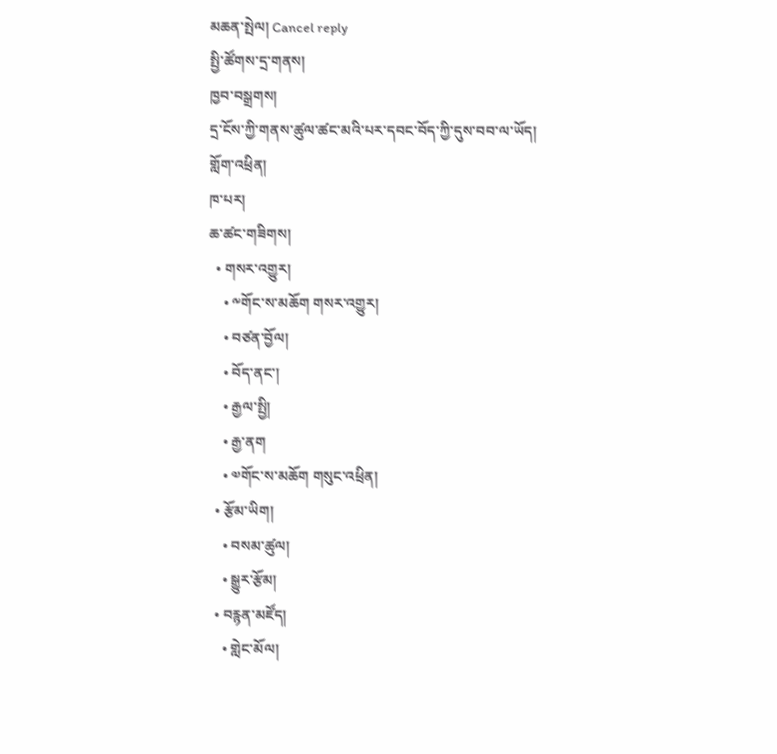མཆན་སྤེལ། Cancel reply
སྤྱི་ཚོགས་དྲ་གནས།
ཁྱབ་བསྒྲགས།
དྲ་ངོས་ཀྱི་གནས་ཚུལ་ཚང་མའི་པར་དབང་བོད་ཀྱི་དུས་བབ་ལ་ཡོད།
གློག་འཕྲིན།
ཁ་པར།
ཆ་ཚང་གཟིགས།
  • གསར་འགྱུར།
    • ༸གོང་ས་མཆོག གསར་འགྱུར།
    • བཙན་བྱོལ།
    • བོད་ནང་།
    • རྒྱལ་སྤྱི།
    • རྒྱ་ནག
    • ༧གོང་ས་མཆོག གསུང་འཕྲིན།
  • རྩོམ་ཡིག།
    • བསམ་ཚུལ།
    • སྒྱུར་རྩོམ།
  • བརྙན་མཛོད།
    • གླེང་མོལ།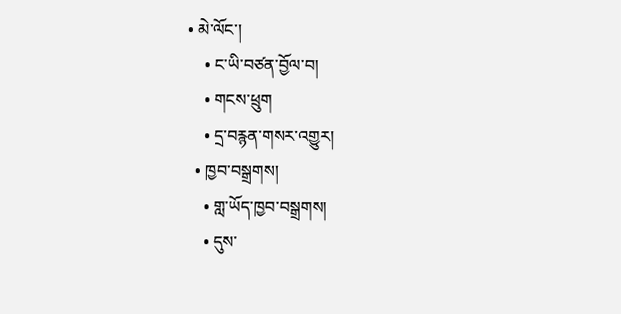• མེ་ལོང་།
    • ང་ཡི་བཙན་བྱོལ་བ།
    • གངས་ཕྲུག
    • དྲ་བརྙན་གསར་འགྱུར།
  • ཁྱབ་བསྒྲགས།
    • གླ་ཡོད་ཁྱབ་བསྒྲགས།
    • དུས་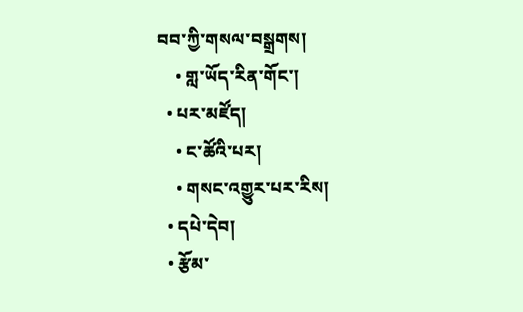བབ་ཀྱི་གསལ་བསྒྲགས།
    • གླ་ཡོད་རིན་གོང་།
  • པར་མཛོད།
    • ང་ཚོའི་པར།
    • གསང་འགྱུར་པར་རིས།
  • དཔེ་དེབ།
  • རྩོམ་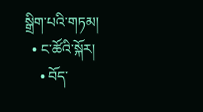སྒྲིག་པའི་གཏམ།
  • ང་ཚོའི་སྐོར།
    • བོད་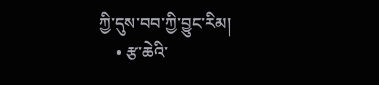ཀྱི་དུས་བབ་ཀྱི་བྱུང་རིམ།
    • རྩ་ཆེའི་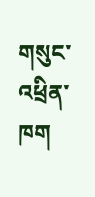གསུང་འཕྲིན་ཁག